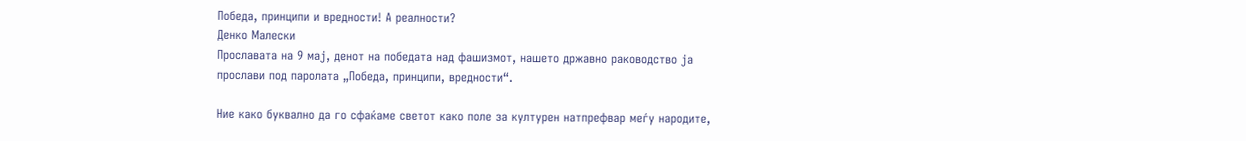Победа, принципи и вредности! А реалности?
Денко Малески
Прославата на 9 мај, денот на победата над фашизмот, нашето државно раководство ја прослави под паролата „Победа, принципи, вредности“.

Ние како буквално да го сфаќаме светот како поле за културен натпрефвар меѓу народите,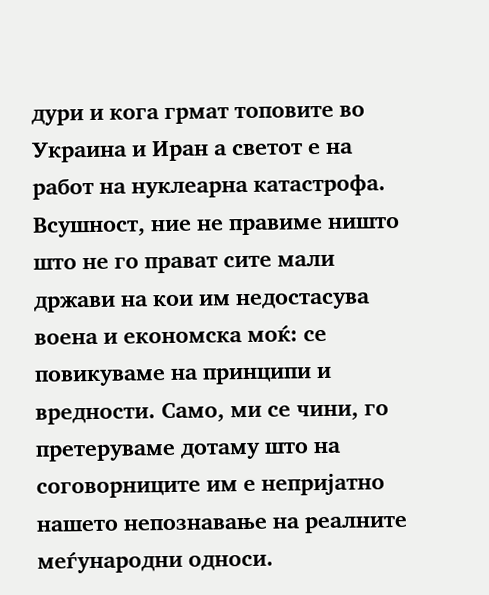дури и кога грмат топовите во Украина и Иран а светот е на работ на нуклеарна катастрофа. Всушност, ние не правиме ништо што не го прават сите мали држави на кои им недостасува воена и економска моќ: се повикуваме на принципи и вредности. Само, ми се чини, го претеруваме дотаму што на соговорниците им е непријатно нашето непознавање на реалните меѓународни односи.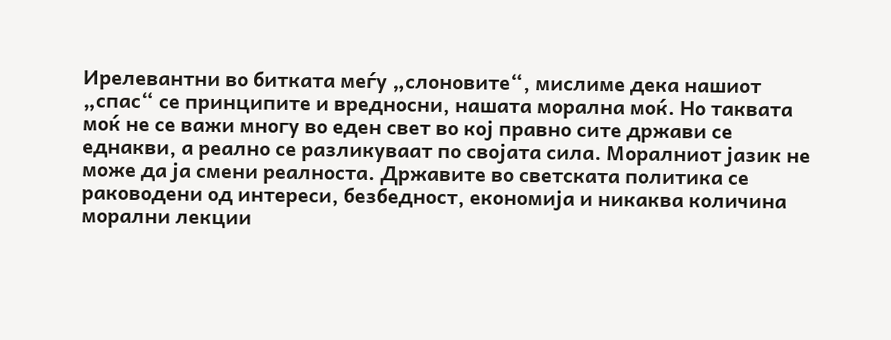Ирелевантни во битката меѓу „слоновите“, мислиме дека нашиот „спас“ се принципите и вредносни, нашата морална моќ. Но таквата моќ не се важи многу во еден свет во кој правно сите држави се еднакви, а реално се разликуваат по својата сила. Моралниот јазик не може да ја смени реалноста. Државите во светската политика се раководени од интереси, безбедност, економија и никаква количина морални лекции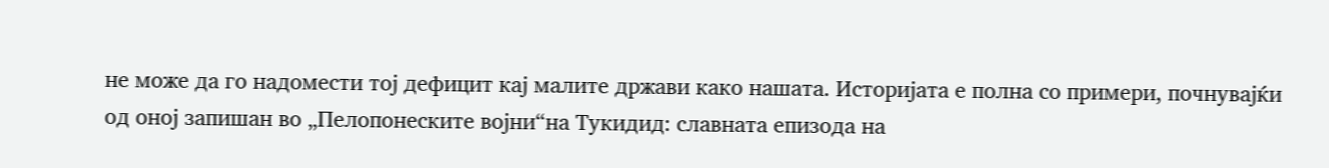не може да го надомести тој дефицит кај малите држави како нашата. Историјата е полна со примери, почнувајќи од оној запишан во „Пелопонеските војни“на Тукидид: славната епизода на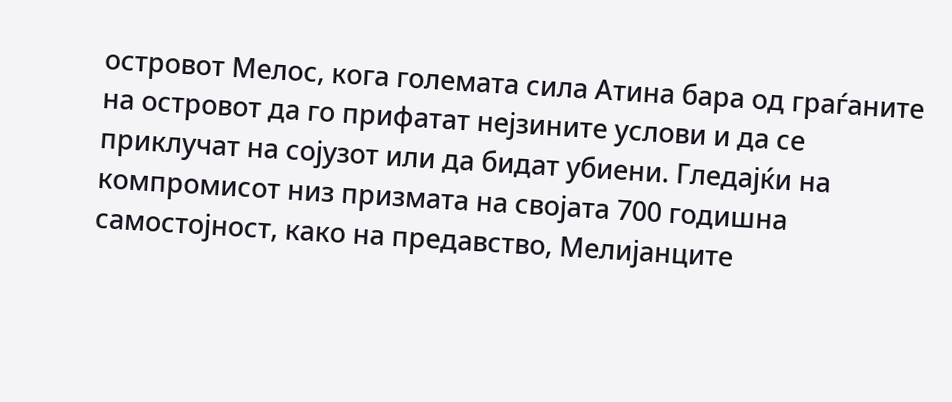островот Мелос, кога големата сила Атина бара од граѓаните на островот да го прифатат нејзините услови и да се приклучат на сојузот или да бидат убиени. Гледајќи на компромисот низ призмата на својата 700 годишна самостојност, како на предавство, Мелијанците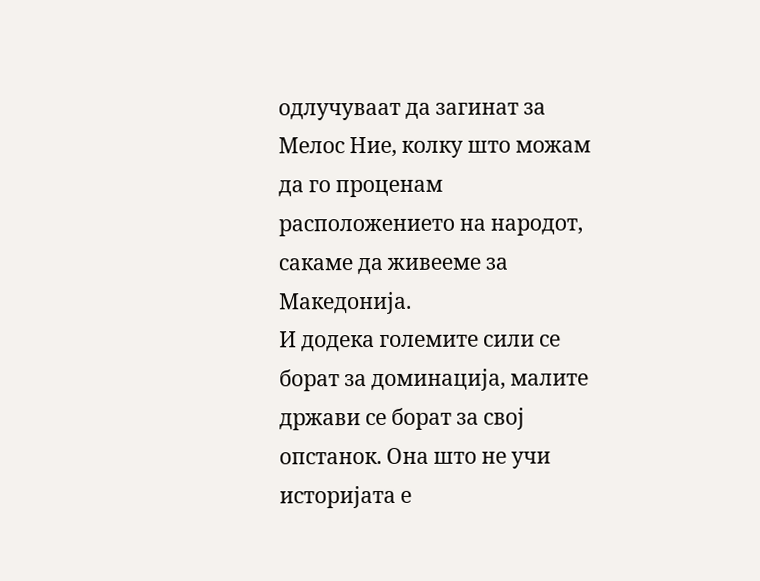одлучуваат да загинат за Мелос Ние, колку што можам да го проценам расположението на народот, сакаме да живееме за Македонија.
И додека големите сили се борат за доминација, малите држави се борат за свој опстанок. Она што не учи историјата е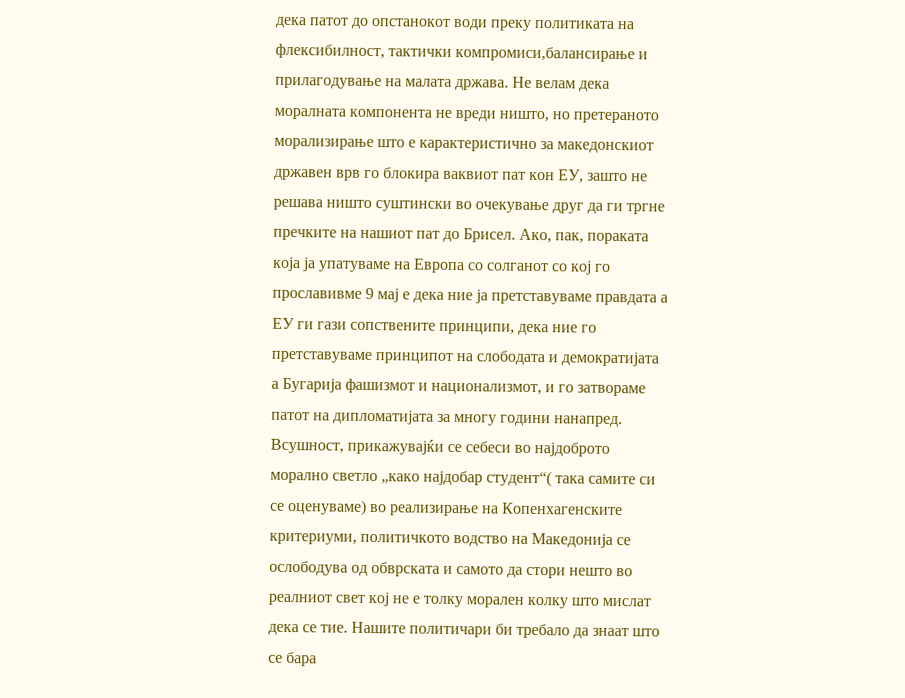дека патот до опстанокот води преку политиката на флексибилност, тактички компромиси,балансирање и прилагодување на малата држава. Не велам дека моралната компонента не вреди ништо, но претераното морализирање што е карактеристично за македонскиот државен врв го блокира ваквиот пат кон ЕУ, зашто не решава ништо суштински во очекување друг да ги тргне пречките на нашиот пат до Брисел. Ако, пак, пораката која ја упатуваме на Европа со солганот со кој го прославивме 9 мај е дека ние ја претставуваме правдата а ЕУ ги гази сопствените принципи, дека ние го претставуваме принципот на слободата и демократијата а Бугарија фашизмот и национализмот, и го затвораме патот на дипломатијата за многу години нанапред. Всушност, прикажувајќи се себеси во најдоброто морално светло „како најдобар студент“( така самите си се оценуваме) во реализирање на Копенхагенските критериуми, политичкото водство на Македонија се ослободува од обврската и самото да стори нешто во реалниот свет кој не е толку морален колку што мислат дека се тие. Нашите политичари би требало да знаат што се бара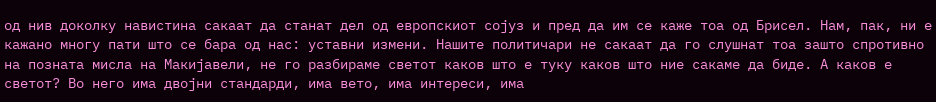од нив доколку навистина сакаат да станат дел од европскиот сојуз и пред да им се каже тоа од Брисел. Нам, пак, ни е кажано многу пати што се бара од нас: уставни измени. Нашите политичари не сакаат да го слушнат тоа зашто спротивно на позната мисла на Макијавели, не го разбираме светот каков што е туку каков што ние сакаме да биде. А каков е светот? Во него има двојни стандарди, има вето, има интереси, има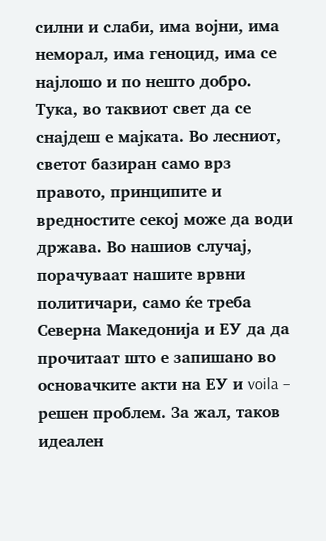силни и слаби, има војни, има неморал, има геноцид, има се најлошо и по нешто добро. Тука, во таквиот свет да се снајдеш е мајката. Во лесниот, светот базиран само врз правото, принципите и вредностите секој може да води држава. Во нашиов случај, порачуваат нашите врвни политичари, само ќе треба Северна Македонија и ЕУ да да прочитаат што е запишано во основачките акти на ЕУ и voila – решен проблем. За жал, таков идеален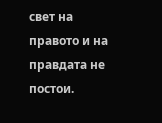свет на правото и на правдата не постои.